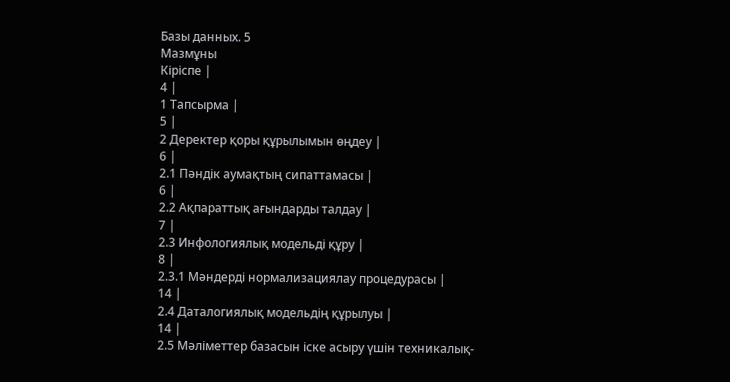Базы данных. 5
Мазмұны
Кіріспе |
4 |
1 Тапсырма |
5 |
2 Деректер қоры құрылымын өңдеу |
6 |
2.1 Пәндік аумақтың сипаттамасы |
6 |
2.2 Ақпараттық ағындарды талдау |
7 |
2.3 Инфологиялық модельді құру |
8 |
2.3.1 Мәндерді нормализациялау процедурасы |
14 |
2.4 Даталогиялық модельдің құрылуы |
14 |
2.5 Мәліметтер базасын іске асыру үшін техникалық-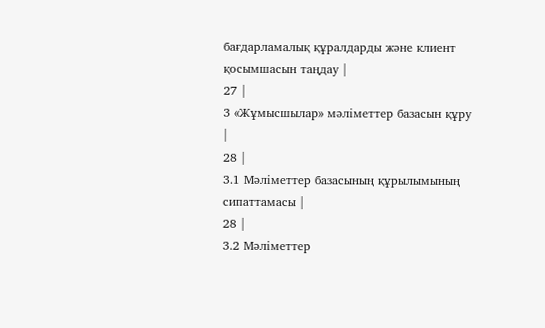бағдарламалық құралдарды және клиент қосымшасын таңдау |
27 |
3 «Жұмысшылар» мәліметтер базасын құру |
28 |
3.1 Мәліметтер базасының құрылымының сипаттамасы |
28 |
3.2 Мәліметтер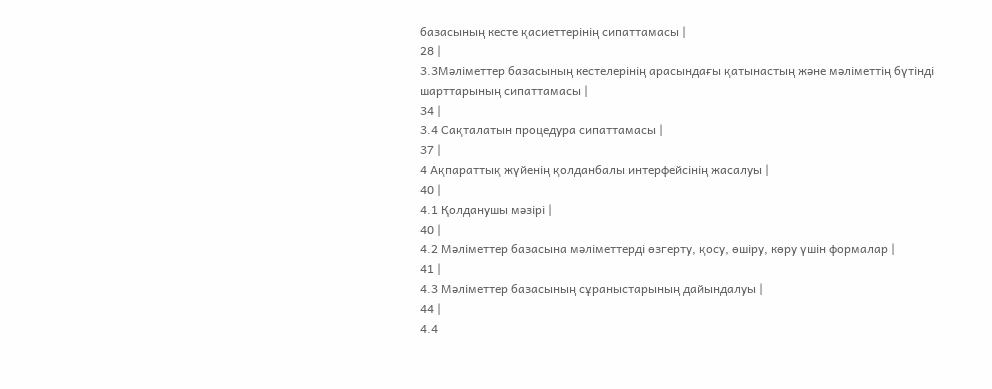базасының кесте қасиеттерінің сипаттамасы |
28 |
3.3Мәліметтер базасының кестелерінің арасындағы қатынастың және мәліметтің бүтінді шарттарының сипаттамасы |
34 |
3.4 Сақталатын процедура сипаттамасы |
37 |
4 Ақпараттық жүйенiң қолданбалы интерфейсiнiң жасалуы |
40 |
4.1 Қолданушы мәзірі |
40 |
4.2 Мәліметтер базасына мәліметтерді өзгерту, қосу, өшіру, көру үшін формалар |
41 |
4.3 Мәліметтер базасының сұраныстарының дайындалуы |
44 |
4.4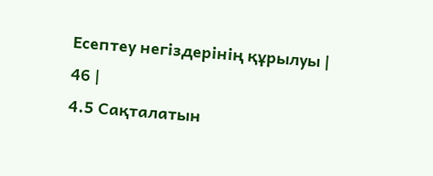Есептеу негіздерінің құрылуы |
46 |
4.5 Сақталатын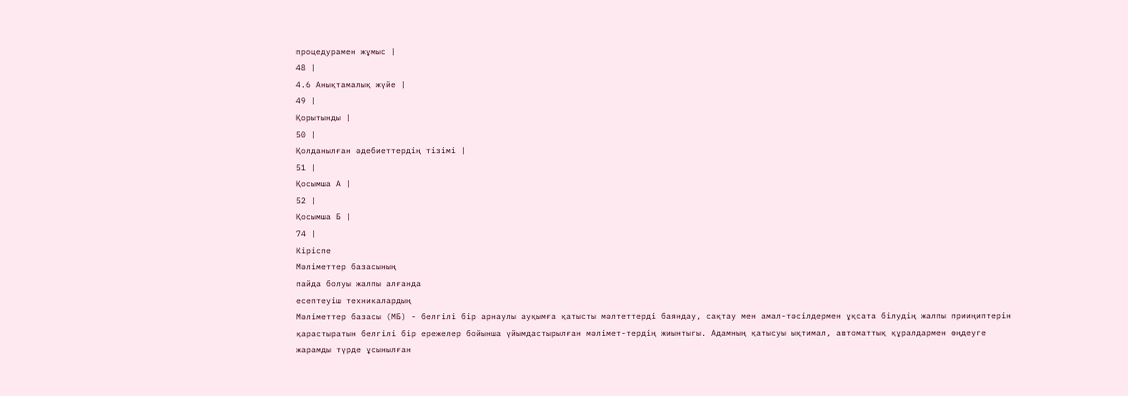процедурамен жұмыс |
48 |
4.6 Анықтамалық жүйе |
49 |
Қорытынды |
50 |
Қолданылған әдебиеттердің тізімі |
51 |
Қосымша А |
52 |
Қосымша Б |
74 |
Кіріспе
Мәліметтер базасының
пайда болуы жалпы алғанда
есептеуіш техникалардың
Мәліметтер базасы (МБ) - белгілі бір арнаулы ауқымға қатысты мәлтеттерді баяндау, сақтау мен амал-тәсілдермен ұқсата білудің жалпы прииңиптерін қарастыратын белгілі бір ережелер бойынша үйымдастырылған мәлімет-тердің жиынтыгы. Адамның қатысуы ықтимал, автоматтық құралдармен өңдеуге жарамды түрде ұсынылған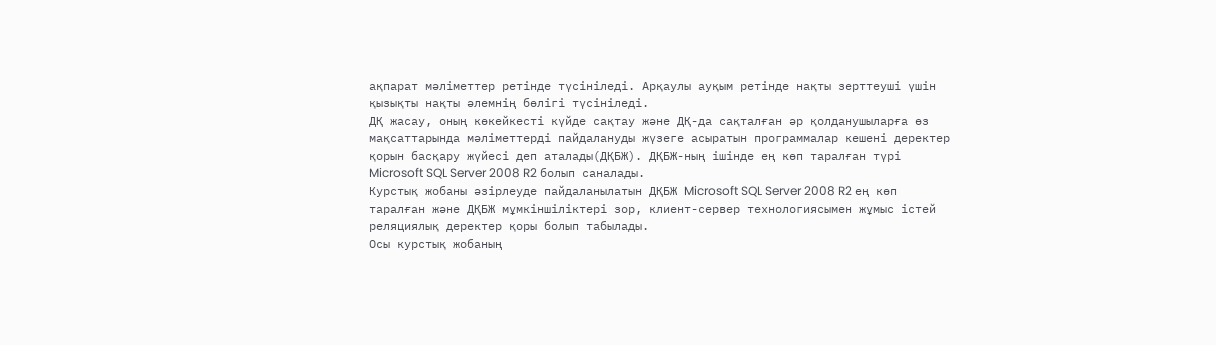ақпарат мәліметтер ретінде түсініледі. Арқаулы ауқым ретінде нақты зерттеуші үшін қызықты нақты әлемнің бөлігі түсініледі.
ДҚ жасау, оның көкейкесті күйде сақтау және ДҚ-да сақталған әр қолданушыларға өз мақсаттарында мәліметтерді пайдалануды жүзеге асыратын программалар кешені деректер қорын басқару жүйесі деп аталады(ДҚБЖ). ДҚБЖ-ның ішінде ең көп таралған түрі Microsoft SQL Server 2008 R2 болып саналады.
Курстық жобаны әзірлеуде пайдаланылатын ДҚБЖ Microsoft SQL Server 2008 R2 ең көп таралған және ДҚБЖ мұмкіншіліктері зор, клиент-сервер технологиясымен жұмыс істей реляциялық деректер қоры болып табылады.
Осы курстық жобаның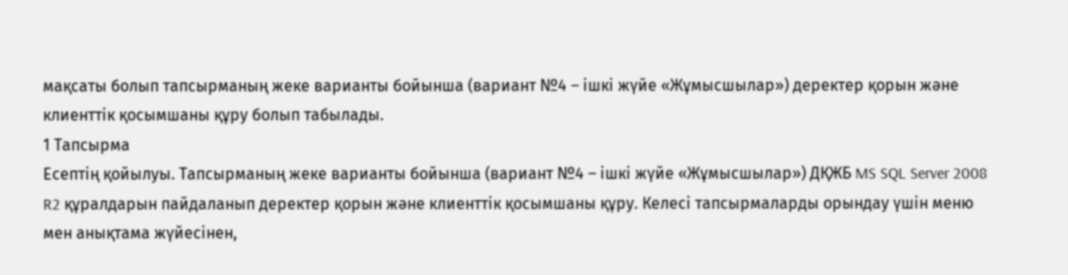мақсаты болып тапсырманың жеке варианты бойынша (вариант №4 – ішкі жүйе «Жұмысшылар») деректер қорын және клиенттік қосымшаны құру болып табылады.
1 Тапсырма
Есептің қойылуы. Тапсырманың жеке варианты бойынша (вариант №4 – ішкі жүйе «Жұмысшылар») ДҚЖБ MS SQL Server 2008 R2 құралдарын пайдаланып деректер қорын және клиенттік қосымшаны құру. Келесі тапсырмаларды орындау үшін меню мен анықтама жүйесінен,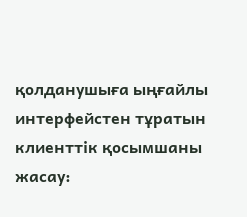қолданушыға ыңғайлы интерфейстен тұратын клиенттік қосымшаны жасау: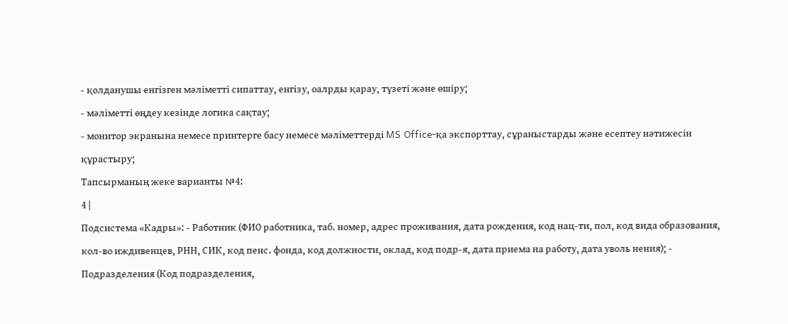- қолданушы енгізген мәліметті сипаттау, енгізу, оалрды қарау, түзеті және өшіру;
- мәліметті өңдеу кезінде логика сақтау;
- монитор экранына немесе принтерге басу немесе мәліметтерді MS Office-қа экспорттау, сұраныстарды және есептеу нәтижесін құрастыру;
Тапсырманың жеке варианты №4:
4 |
Подсистема «Кадры»: - Работник (ФИО работника, таб. номер, адрес проживания, дата рождения, код нац-ти, пол, код вида образования, кол-во иждивенцев, РНН, СИК, код пенс. фонда, код должности, оклад, код подр-я, дата приема на работу, дата уволь нения); - Подразделения (Код подразделения,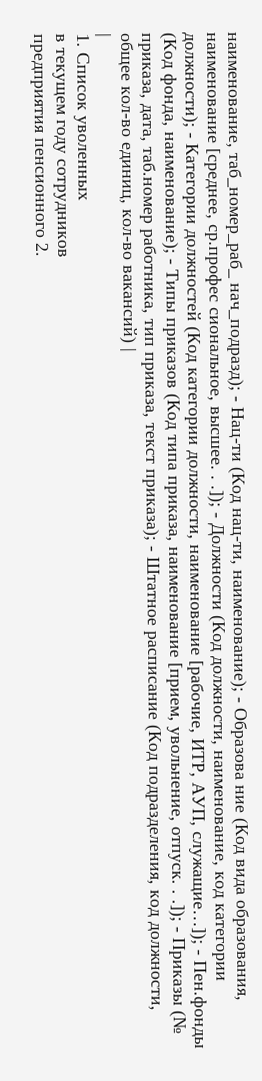наименование, таб_номер_раб_ нач_подразд); - Нац-ти (Код нац-ти, наименование); - Образова ние (Код вида образования, наименование [среднее, ср.профес сиональное, высшее. . .]); - Должности (Код должности, наименование, код категории должности); - Категории должностей (Код категории должности, наименование [рабочие, ИТР, АУП, служащие…]); - Пен.фонды (Код фонда, наименование); - Типы приказов (Код типа приказа, наименование [прием, увольнение, отпуск. . .]); - Приказы (№ приказа, дата, таб.номер работника, тип приказа, текст приказа); - Штатное расписание (Код подразделения, код должности, общее кол-во единиц, кол-во вакансий) |
|
1. Список уволенных
в текущем году сотрудников
предприятия пенсионного 2.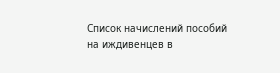Список начислений пособий на иждивенцев в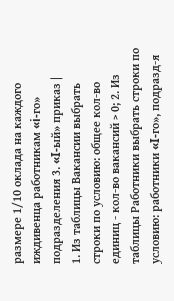размере 1/10 оклада на каждого иждивенца работникам «i-го» подразделения 3. «I-ый» приказ |
1. Из таблицы Вакансии выбрать строки по условию: общее кол-во единиц - кол-во вакансий > 0; 2. Из таблицы Работники выбрать строки по условию: работники «I-го», подразд-я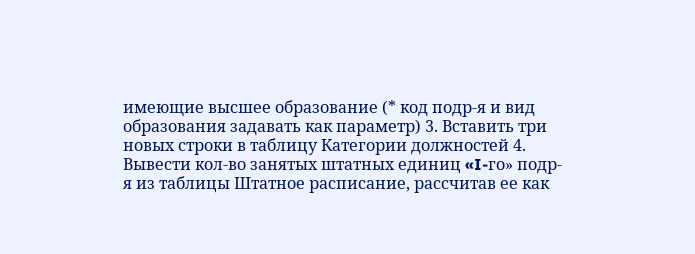имеющие высшее образование (* код подр-я и вид образования задавать как параметр) 3. Вставить три новых строки в таблицу Категории должностей 4. Вывести кол-во занятых штатных единиц «I-го» подр-я из таблицы Штатное расписание, рассчитав ее как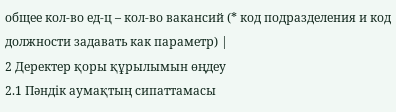общее кол-во ед-ц – кол-во вакансий (* код подразделения и код должности задавать как параметр) |
2 Деректер қоры құрылымын өңдеу
2.1 Пәндік аумақтың сипаттамасы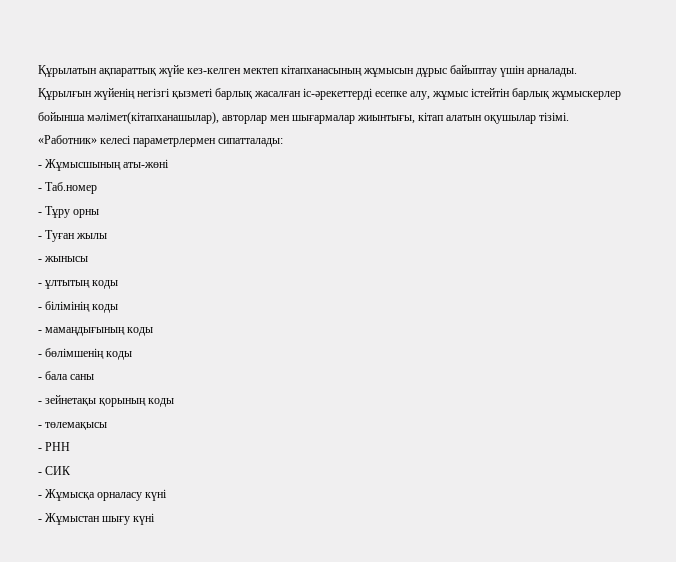Құрылатын ақпараттық жүйе кез-келген мектеп кітапханасының жұмысын дұрыс байыптау үшін арналады. Құрылғын жүйенің негізгі қызметі барлық жасалған іс-әрекеттерді есепке алу, жұмыс істейтін барлық жұмыскерлер бойынша мәлімет(кітапханашылар), авторлар мен шығармалар жиынтығы, кітап алатын оқушылар тізімі.
«Работник» келесі параметрлермен сипатталады:
- Жұмысшының аты-жөні
- Таб.номер
- Тұру орны
- Туған жылы
- жынысы
- ұлтытың коды
- білімінің коды
- мамаңдығының коды
- бөлімшенің коды
- бала саны
- зейнетақы қорының коды
- төлемақысы
- РНН
- СИК
- Жұмысқа орналасу күні
- Жұмыстан шығу күні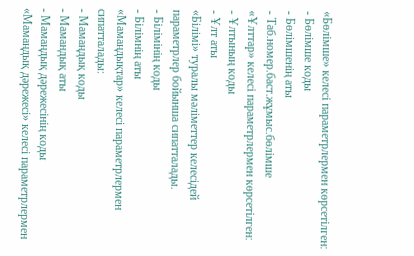«Бөлімше» келесі параметрлермен көрсетілген:
- Бөлімше коды
- Бөлімшенің аты
- Таб.номер.баст.жұмыс.бөлімше
«Ұлттар» келесі параметрлермен көрсетілген:
- Ұлтының коды
- Ұлт аты
«Білімі» туралы мәліметтер келесідей параметрлер бойынша сипатталады.
- Білімінің коды
- Білімнің аты
«Мамаңдықтар» келесі параметрлермен сипатталады:
- Мамаңдық коды
- Мамандық аты
- Мамаңдық дәрежесінің коды
«Мамаңдық дәрежесі» келесі параметрлермен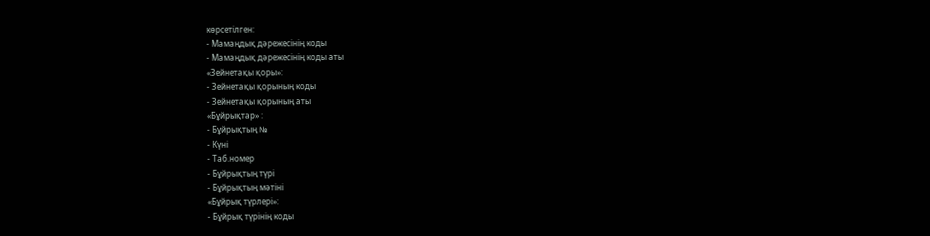көрсетілген:
- Мамаңдық дәрежесінің коды
- Мамаңдық дәрежесінің коды аты
«Зейнетақы қоры»:
- Зейнетақы қорының коды
- Зейнетақы қорының аты
«Бұйрықтар» :
- Бұйрықтың №
- Күні
- Таб.номер
- Бұйрықтың түрі
- Бұйрықтың мәтіні
«Бұйрық түрлері»:
- Бұйрық түрінің коды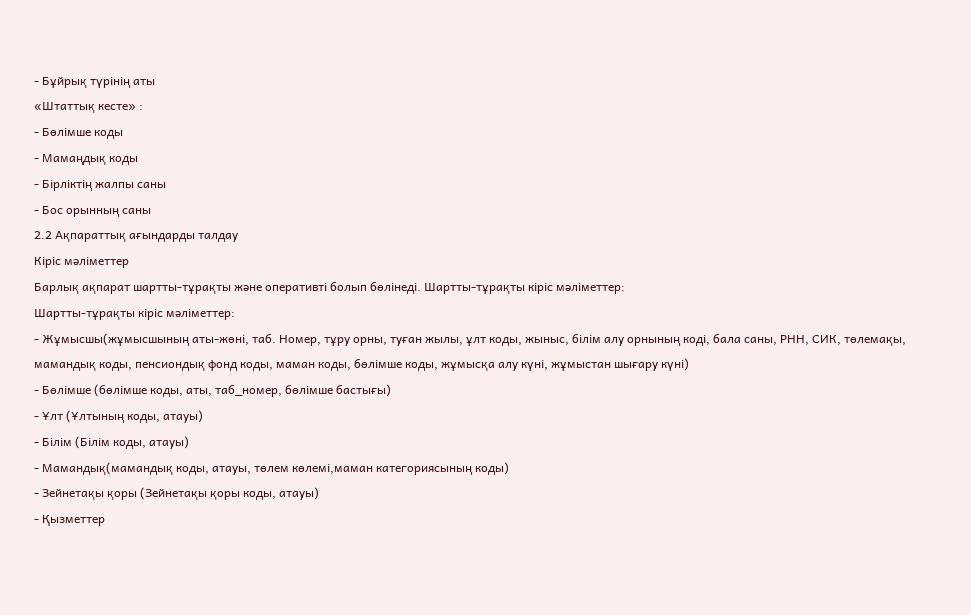- Бұйрық түрінің аты
«Штаттық кесте» :
- Бөлімше коды
- Мамаңдық коды
- Бірліктің жалпы саны
- Бос орынның саны
2.2 Ақпараттық ағындарды талдау
Кіріс мәліметтер
Барлық ақпарат шартты-тұрақты және оперативті болып бөлінеді. Шартты-тұрақты кіріс мәліметтер:
Шартты-тұрақты кіріс мәліметтер:
- Жұмысшы(жұмысшының аты-жөні, таб. Номер, тұру орны, туған жылы, ұлт коды, жыныс, білім алу орнының коді, бала саны, РНН, СИК, төлемақы, мамандық коды, пенсиондық фонд коды, маман коды, бөлімше коды, жұмысқа алу күні, жұмыстан шығару күні)
- Бөлімше (бөлімше коды, аты, таб_номер, бөлімше бастығы)
- Ұлт (Ұлтының коды, атауы)
- Білім (Білім коды, атауы)
- Мамандық(мамандық коды, атауы, төлем көлемі,маман категориясының коды)
- Зейнетақы қоры (Зейнетақы қоры коды, атауы)
- Қызметтер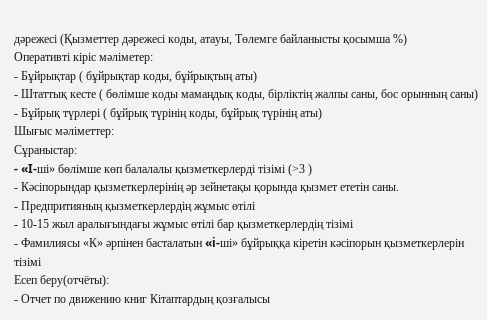дәрежесі (Қызметтер дәрежесі коды, атауы, Төлемге байланысты қосымша %)
Оперативті кіріс мәліметер:
- Бұйрықтар ( бұйрықтар коды, бұйрықтың аты)
- Штаттық кесте ( бөлімше коды мамаңдық коды, бірліктің жалпы саны, бос орынның саны)
- Бұйрық түрлері ( бұйрық түрінің коды, бұйрық түрінің аты)
Шығыс мәліметтер:
Сұраныстар:
- «I-ші» бөлiмше көп балалалы қызметкерлердi тiзiмі (>3 )
- Кәсiпорындар қызметкерлерiнің әр зейнетақы қорында қызмет ететін саны.
- Предпритияның қызметкерлердің жұмыс өтiлi
- 10-15 жыл аралығындағы жұмыс өтiлi бар қызметкерлердiң тiзiмі
- Фамилиясы «К» әрпінен басталатын «i-шi» бұйрыққа кiретiн кәсiпорын қызметкерлерiн тiзiмі
Есеп беру(отчёты):
- Отчет по движению книг Кiтаптардың қозғалысы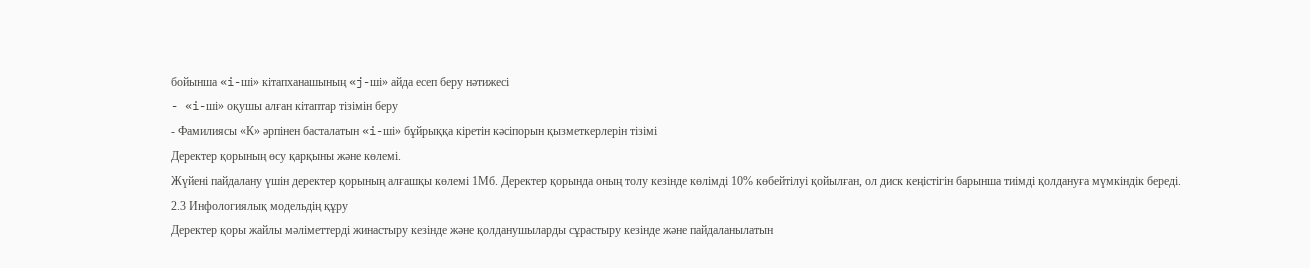бойынша «i-ші» кітапханашының «j-ші» айда есеп беру нәтижесi
- «i-ші» оқушы алған кітаптар тізімін беру
- Фамилиясы «К» әрпінен басталатын «i-шi» бұйрыққа кiретiн кәсiпорын қызметкерлерiн тiзiмі
Деректер қорының өсу қарқыны және көлемі.
Жүйені пайдалану үшін деректер қорының алғашқы көлемі 1Мб. Деректер қорында оның толу кезінде көлімді 10% көбейтілуі қойылған, ол диск кеңістігін барынша тиімді қолдануға мүмкіндік береді.
2.3 Инфологиялық модельдің құру
Деректер қоры жайлы мәліметтерді жинастыру кезінде және қолданушыларды сұрастыру кезінде және пайдаланылатын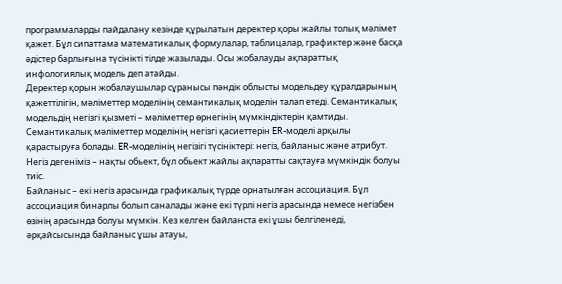программаларды пайдалану кезінде құрылатын деректер қоры жайлы толық мәлімет қажет. Бұл сипаттама математикалық формулалар, таблицалар, графиктер және басқа әдістер барлығына түсінікті тілде жазылады. Осы жобалауды ақпараттық инфологиялық модель деп атайды.
Деректер қорын жобалаушылар сұранысы пәндік облысты модельдеу құралдарының қажеттілігін, мәліметтер моделінің семантикалық моделін талап етеді. Семантикалық модельдің негізгі қызметі – мәліметтер өрнегінің мүмкіндіктерін қамтиды. Семантикалық мәліметтер моделінің негізгі қасиеттерін ER-моделі арқылы қарастыруға болады. ER-моделінің негізігі түсініктері: негіз, байланыс және атрибут.
Негіз дегеніміз – нақты обьект, бұл обьект жайлы ақпаратты сақтауға мүмкіндік болуы тиіс.
Байланыс – екі негіз арасында графикалық түрде орнатылған ассоциация. Бұл ассоциация бинарлы болып саналады және екі түрлі негіз арасында немесе негізбен өзінің арасында болуы мүмкін. Кез келген байланста екі ұшы белгіленеді, әрқайсысында байланыс ұшы атауы,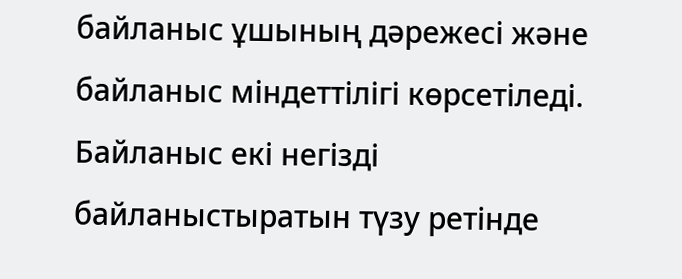байланыс ұшының дәрежесі және байланыс міндеттілігі көрсетіледі. Байланыс екі негізді байланыстыратын түзу ретінде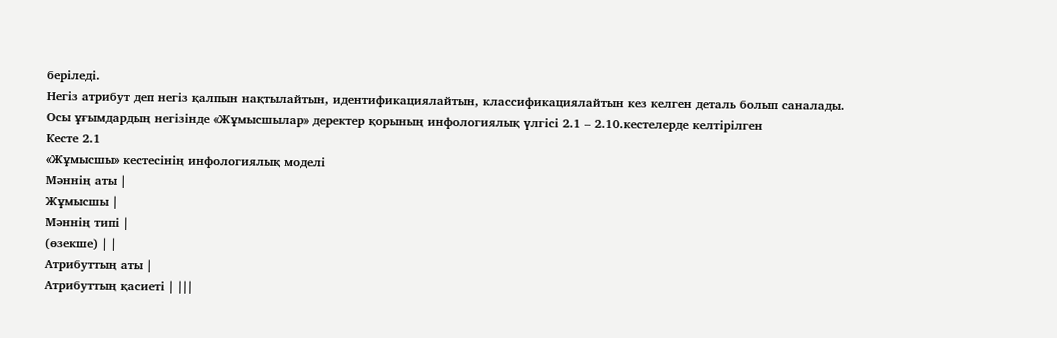беріледі.
Негіз атрибут деп негіз қалпын нақтылайтын, идентификациялайтын, классификациялайтын кез келген деталь болып саналады.
Осы ұғымдардың негiзінде «Жұмысшылар» деректер қорының инфологиялық үлгiсі 2.1 – 2.10.кестелерде келтiрiлген
Кесте 2.1
«Жұмысшы» кестесінің инфологиялық моделі
Мәннің аты |
Жұмысшы |
Мәннің типі |
(өзекше) | |
Атрибуттың аты |
Атрибуттың қасиеті | |||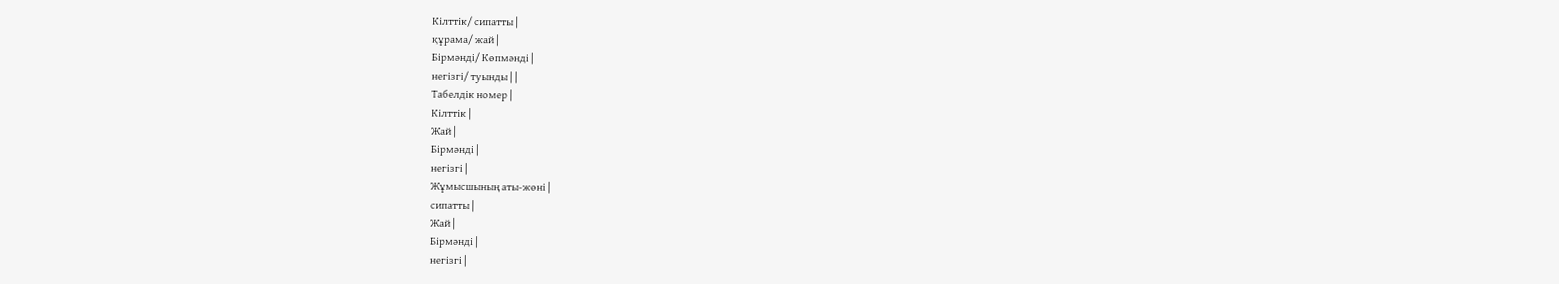Кілттік/ сипатты |
құрама/ жай |
Бірмәнді/ Көпмәнді |
негізгі/ туынды | |
Табелдік номер |
Кілттік |
Жай |
Бірмәнді |
негізгі |
Жұмысшының аты-жөні |
сипатты |
Жай |
Бірмәнді |
негізгі |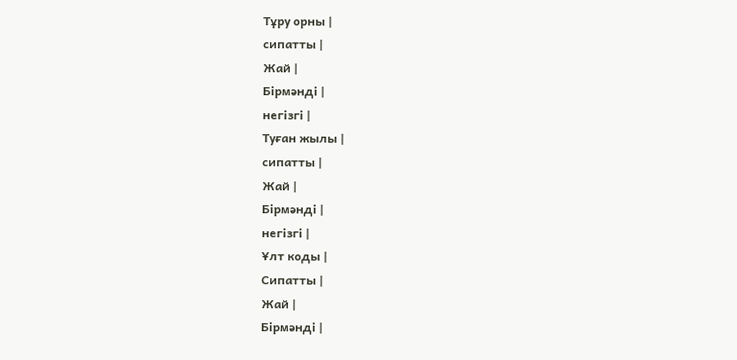Тұру орны |
сипатты |
Жай |
Бірмәнді |
негізгі |
Туған жылы |
сипатты |
Жай |
Бірмәнді |
негізгі |
Ұлт коды |
Сипатты |
Жай |
Бірмәнді |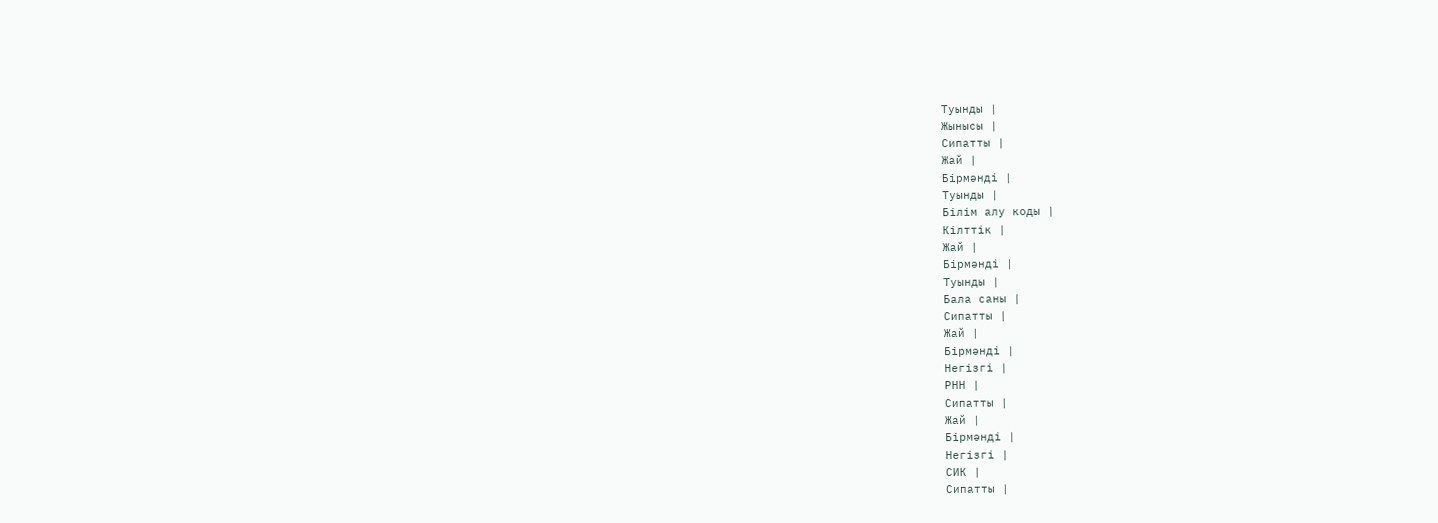Туынды |
Жынысы |
Сипатты |
Жай |
Бірмәнді |
Туынды |
Білім алу коды |
Кілттік |
Жай |
Бірмәнді |
Туынды |
Бала саны |
Сипатты |
Жай |
Бірмәнді |
Негізгі |
РНН |
Сипатты |
Жай |
Бірмәнді |
Негізгі |
СИК |
Сипатты |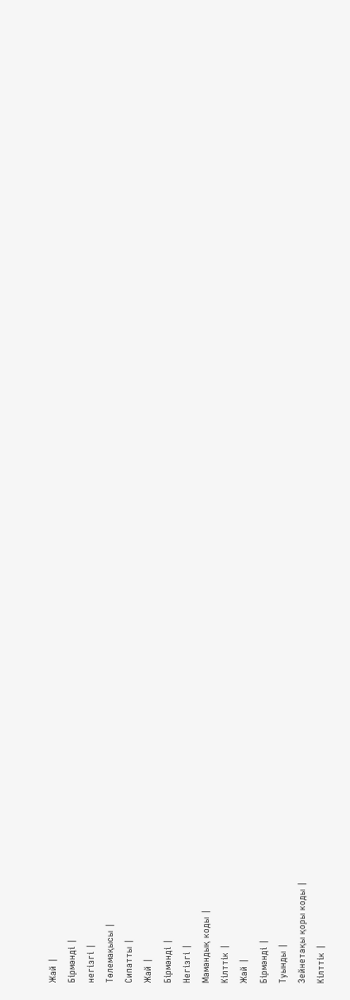Жай |
Бірмәнді |
негізгі |
Төлемақысы |
Сипатты |
Жай |
Бірмәнді |
Негізгі |
Мамандық коды |
Кілттік |
Жай |
Бірмәнді |
Туынды |
Зейнетақы қоры коды |
Кілттік |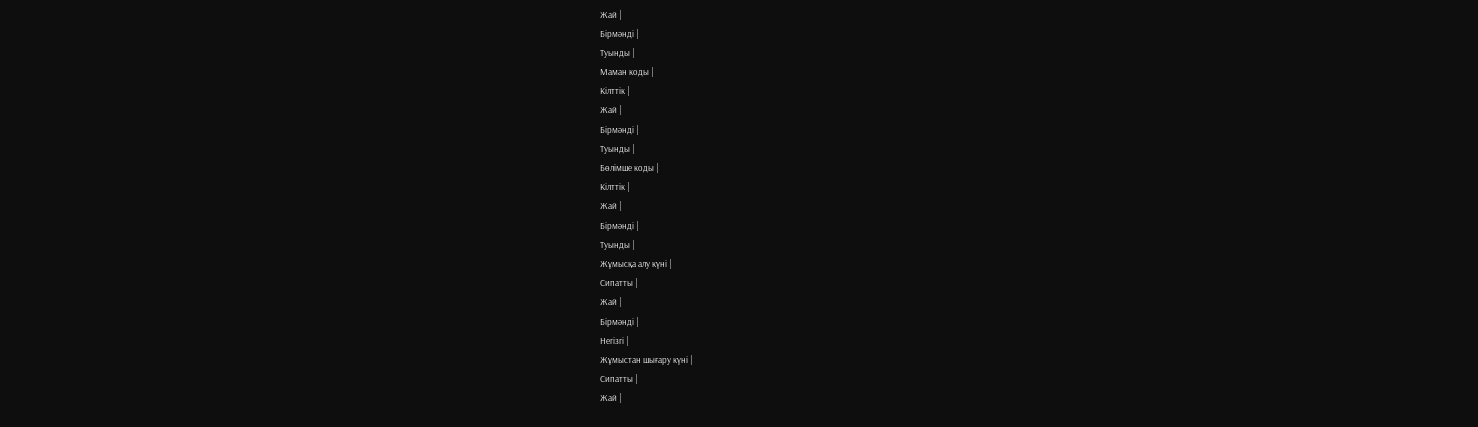Жай |
Бірмәнді |
Туынды |
Маман коды |
Кілттік |
Жай |
Бірмәнді |
Туынды |
Бөлімше коды |
Кілттік |
Жай |
Бірмәнді |
Туынды |
Жұмысқа алу күні |
Сипатты |
Жай |
Бірмәнді |
Негізгі |
Жұмыстан шығару күні |
Сипатты |
Жай |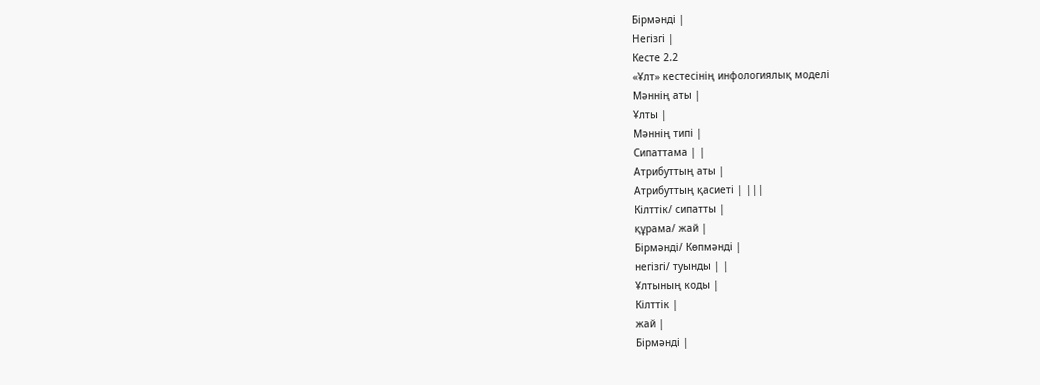Бірмәнді |
Негізгі |
Кесте 2.2
«Ұлт» кестесінің инфологиялық моделі
Мәннің аты |
Ұлты |
Мәннің типі |
Сипаттама | |
Атрибуттың аты |
Атрибуттың қасиеті | |||
Кілттік/ сипатты |
құрама/ жай |
Бірмәнді/ Көпмәнді |
негізгі/ туынды | |
Ұлтының коды |
Кілттік |
жай |
Бірмәнді |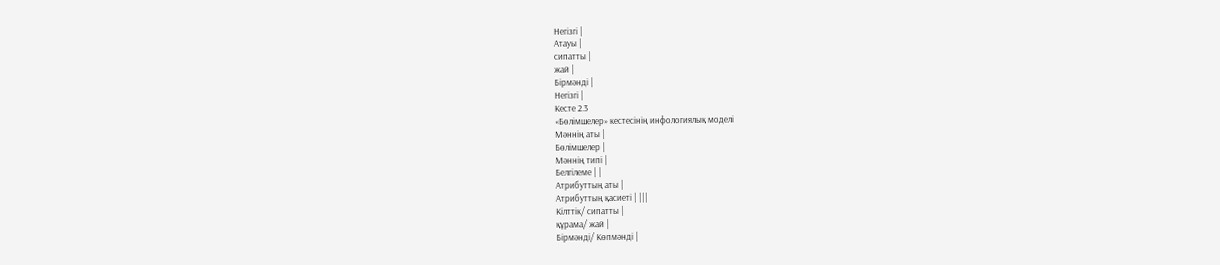Негізгі |
Атауы |
сипатты |
жай |
Бірмәнді |
Негізгі |
Кесте 2.3
«Бөлімшелер» кестесінің инфологиялық моделі
Мәннің аты |
Бөлімшелер |
Мәннің типі |
Белгілеме | |
Атрибуттың аты |
Атрибуттың қасиеті | |||
Кілттік/ сипатты |
құрама/ жай |
Бірмәнді/ Көпмәнді |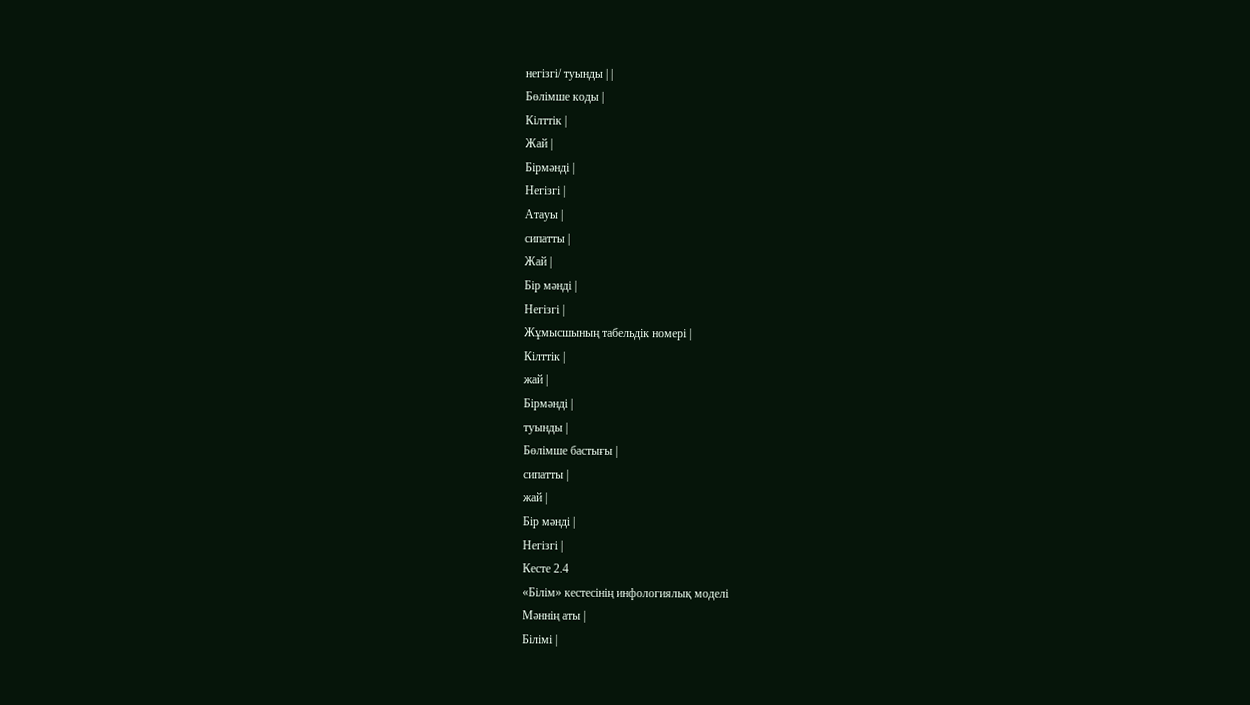негізгі/ туынды | |
Бөлімше коды |
Кілттік |
Жай |
Бірмәнді |
Негізгі |
Атауы |
сипатты |
Жай |
Бір мәнді |
Негізгі |
Жұмысшының табельдік номері |
Кілттік |
жай |
Бірмәнді |
туынды |
Бөлімше бастығы |
сипатты |
жай |
Бір мәнді |
Негізгі |
Кесте 2.4
«Білім» кестесінің инфологиялық моделі
Мәннің аты |
Білімі |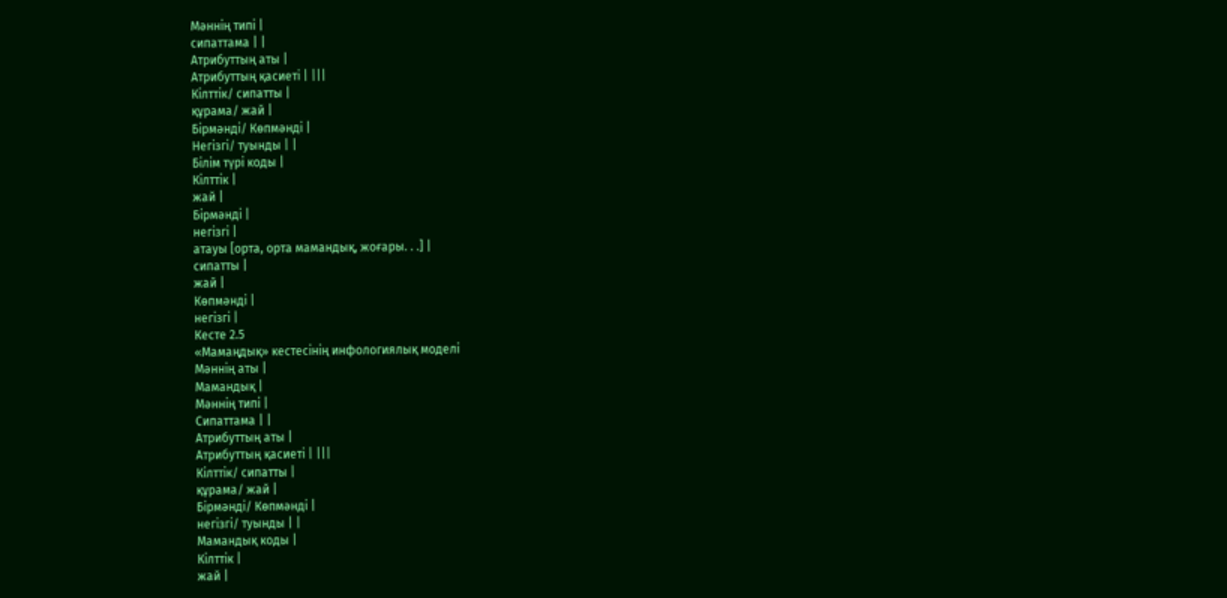Мәннің типі |
сипаттама | |
Атрибуттың аты |
Атрибуттың қасиеті | |||
Кілттік/ сипатты |
құрама/ жай |
Бірмәнді/ Көпмәнді |
Негізгі/ туынды | |
Білім түрі коды |
Кілттік |
жай |
Бірмәнді |
негізгі |
атауы [орта, орта мамандық, жоғары. . .] |
сипатты |
жай |
Көпмәнді |
негізгі |
Кесте 2.5
«Мамаңдық» кестесінің инфологиялық моделі
Мәннің аты |
Мамандық |
Мәннің типі |
Сипаттама | |
Атрибуттың аты |
Атрибуттың қасиеті | |||
Кілттік/ сипатты |
құрама/ жай |
Бірмәнді/ Көпмәнді |
негізгі/ туынды | |
Мамандық коды |
Кілттік |
жай |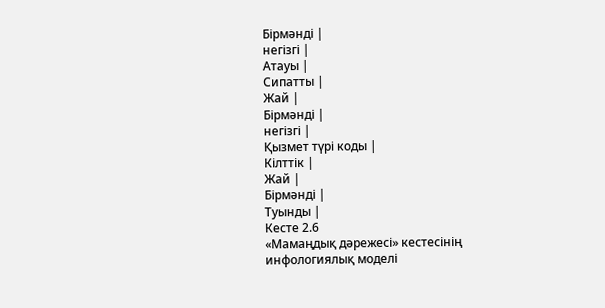Бірмәнді |
негізгі |
Атауы |
Сипатты |
Жай |
Бірмәнді |
негізгі |
Қызмет түрі коды |
Кілттік |
Жай |
Бірмәнді |
Туынды |
Кесте 2.6
«Мамаңдық дәрежесі» кестесінің инфологиялық моделі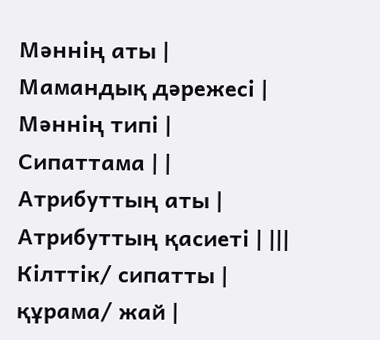Мәннің аты |
Мамандық дәрежесі |
Мәннің типі |
Сипаттама | |
Атрибуттың аты |
Атрибуттың қасиеті | |||
Кілттік/ сипатты |
құрама/ жай |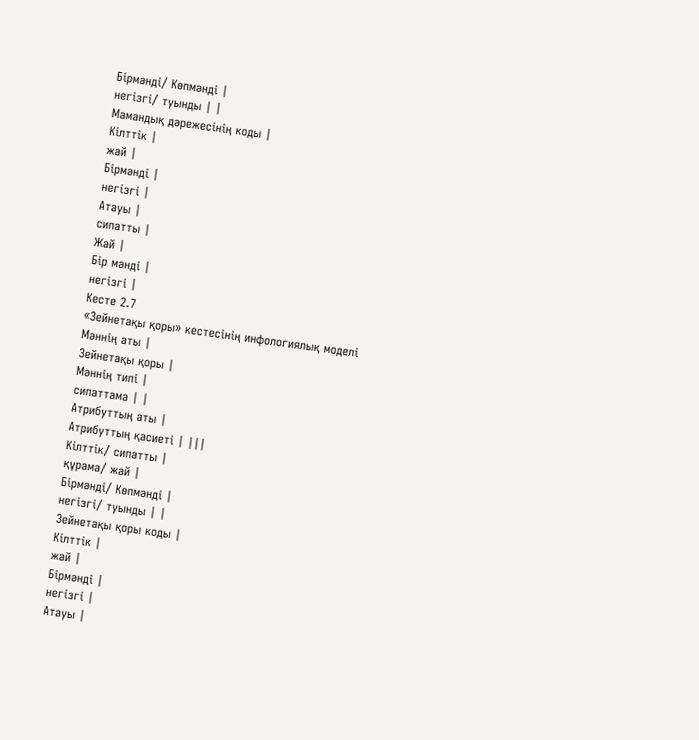Бірмәнді/ Көпмәнді |
негізгі/ туынды | |
Мамандық дәрежесінің коды |
Кілттік |
жай |
Бірмәнді |
негізгі |
Атауы |
сипатты |
Жай |
Бір мәнді |
негізгі |
Кесте 2.7
«Зейнетақы қоры» кестесінің инфологиялық моделі
Мәннің аты |
Зейнетақы қоры |
Мәннің типі |
сипаттама | |
Атрибуттың аты |
Атрибуттың қасиеті | |||
Кілттік/ сипатты |
құрама/ жай |
Бірмәнді/ Көпмәнді |
негізгі/ туынды | |
Зейнетақы қоры коды |
Кілттік |
жай |
Бірмәнді |
негізгі |
Атауы |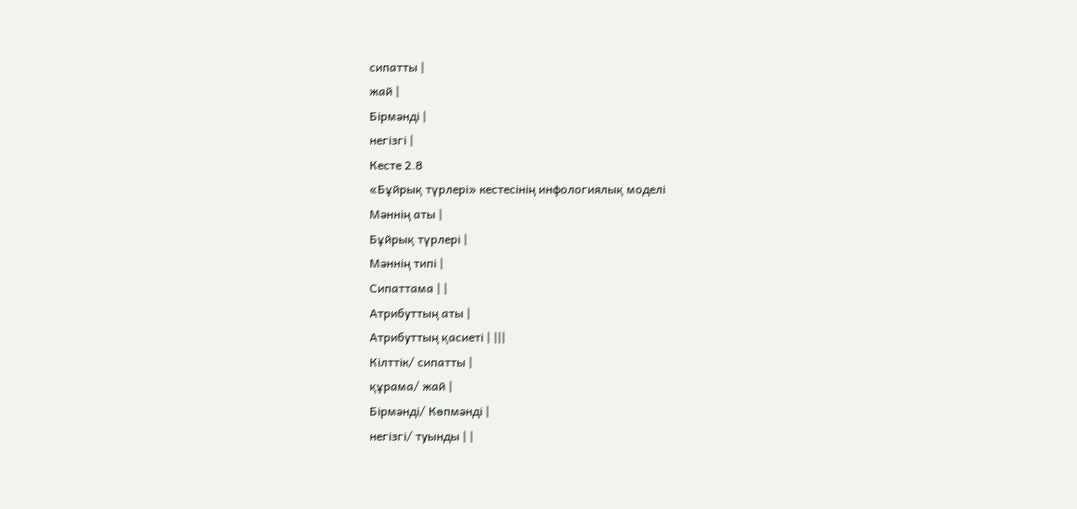сипатты |
жай |
Бірмәнді |
негізгі |
Кесте 2.8
«Бұйрық түрлері» кестесінің инфологиялық моделі
Мәннің аты |
Бұйрық түрлері |
Мәннің типі |
Сипаттама | |
Атрибуттың аты |
Атрибуттың қасиеті | |||
Кілттік/ сипатты |
құрама/ жай |
Бірмәнді/ Көпмәнді |
негізгі/ туынды | |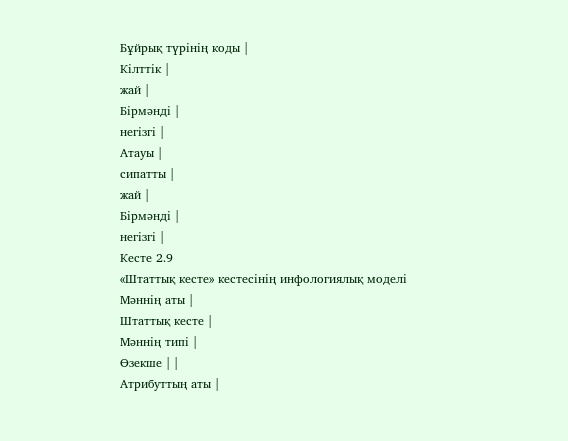Бұйрық түрінің коды |
Кілттік |
жай |
Бірмәнді |
негізгі |
Атауы |
сипатты |
жай |
Бірмәнді |
негізгі |
Кесте 2.9
«Штаттық кесте» кестесінің инфологиялық моделі
Мәннің аты |
Штаттық кесте |
Мәннің типі |
Өзекше | |
Атрибуттың аты |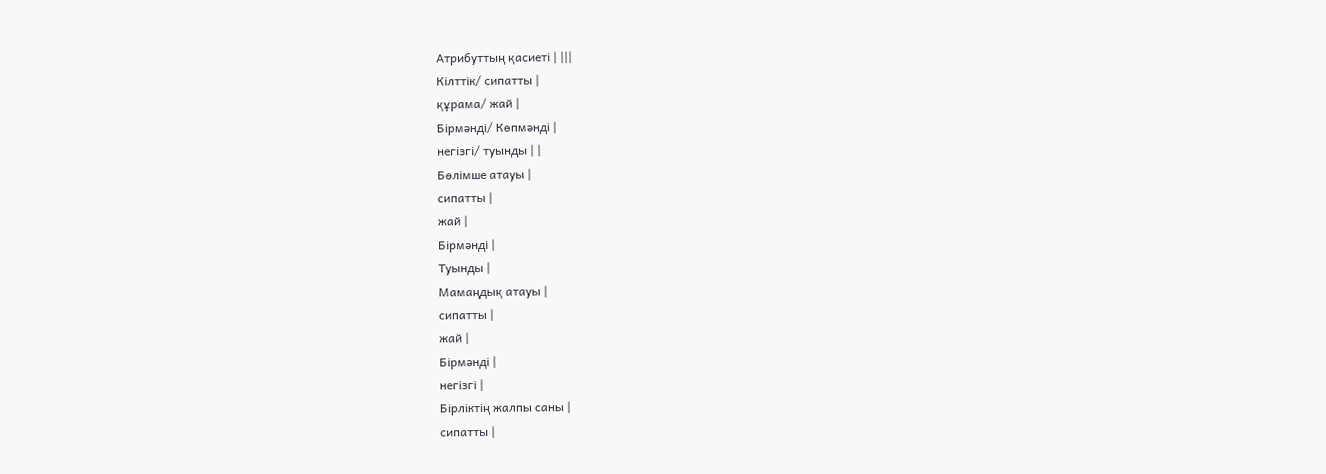Атрибуттың қасиеті | |||
Кілттік/ сипатты |
құрама/ жай |
Бірмәнді/ Көпмәнді |
негізгі/ туынды | |
Бөлімше атауы |
сипатты |
жай |
Бірмәнді |
Туынды |
Мамаңдық атауы |
сипатты |
жай |
Бірмәнді |
негізгі |
Бірліктің жалпы саны |
сипатты |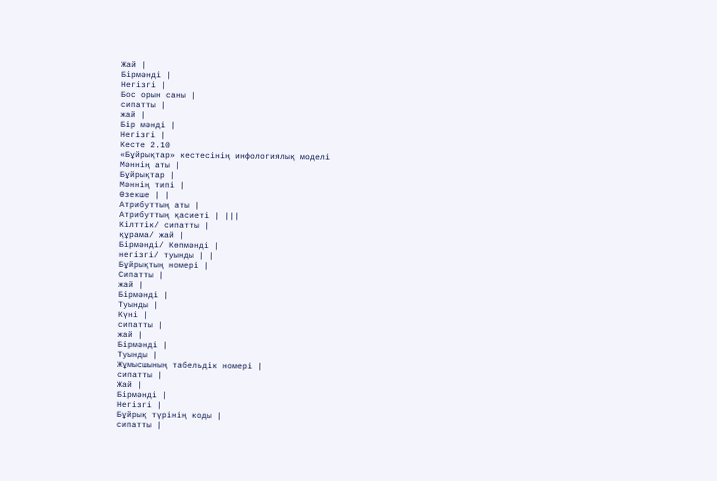Жай |
Бірмәнді |
Негізгі |
Бос орын саны |
сипатты |
жай |
Бір мәнді |
Негізгі |
Кесте 2.10
«Бұйрықтар» кестесінің инфологиялық моделі
Мәннің аты |
Бұйрықтар |
Мәннің типі |
Өзекше | |
Атрибуттың аты |
Атрибуттың қасиеті | |||
Кілттік/ сипатты |
құрама/ жай |
Бірмәнді/ Көпмәнді |
негізгі/ туынды | |
Бұйрықтың номері |
Сипатты |
жай |
Бірмәнді |
Туынды |
Күні |
сипатты |
жай |
Бірмәнді |
Туынды |
Жұмысшының табельдік номері |
сипатты |
Жай |
Бірмәнді |
Негізгі |
Бұйрық түрінің коды |
сипатты |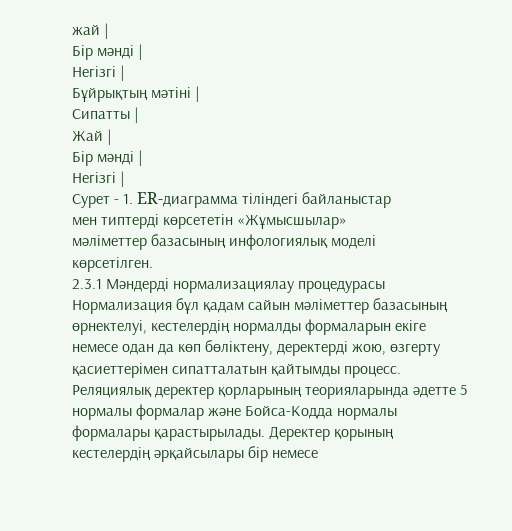жай |
Бір мәнді |
Негізгі |
Бұйрықтың мәтіні |
Сипатты |
Жай |
Бір мәнді |
Негізгі |
Сурет - 1. ER-диаграмма тіліндегі байланыстар
мен типтерді көрсететін «Жұмысшылар»
мәліметтер базасының инфологиялық моделі
көрсетілген.
2.3.1 Мәндерді нормализациялау процедурасы
Нормализация бұл қадам сайын мәліметтер базасының өрнектелуі, кестелердің нормалды формаларын екіге немесе одан да көп бөліктену, деректерді жою, өзгерту қасиеттерімен сипатталатын қайтымды процесс.
Реляциялық деректер қорларының теорияларында әдетте 5 нормалы формалар және Бойса-Кодда нормалы формалары қарастырылады. Деректер қорының кестелердiң әрқайсылары бiр немесе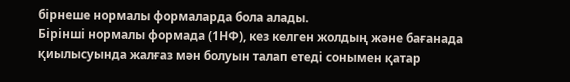бiрнеше нормалы формаларда бола алады.
Бiрiншi нормалы формада (1НФ), кез келген жолдың және бағанада қиылысуында жалғаз мән болуын талап етедi сонымен қатар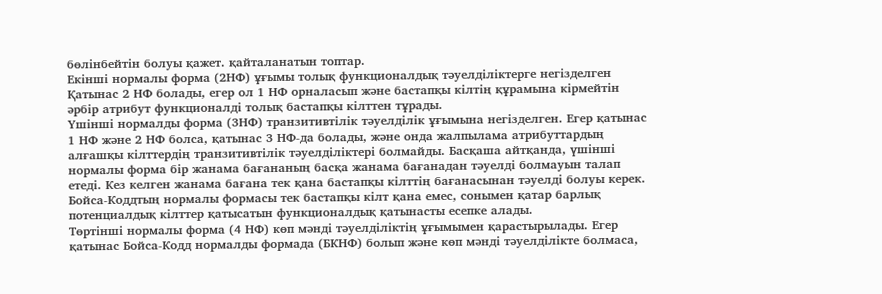бөлінбейтін болуы қажет. қайталанатын топтар.
Екiншi нормалы форма (2НФ) ұғымы толық функционалдық тәуелдiлiктерге негiзделген Қатынас 2 НФ болады, егер ол 1 НФ орналасып және бастапқы кілтің құрамына кірмейтін әрбір атрибут функционалді толық бастапқы кілттен тұрады.
Үшінші нормалды форма (3НФ) транзитивтілік тәуелділік ұғымына негізделген. Егер қатынас 1 НФ және 2 НФ болса, қатынас 3 НФ-да болады, және онда жалпылама атрибуттардың алғашқы кілттердің транзитивтiлiк тәуелдiлiктерi болмайды. Басқаша айтқанда, үшiншi нормалы форма бір жанама бағананың басқа жанама бағанадан тәуелді болмауын талап етеді. Кез келген жанама бағана тек қана бастапқы кiлттiң бағанасынан тәуелдi болуы керек.
Бойса-Коддтың нормалы формасы тек бастапқы кілт қана емес, сонымен қатар барлық потенциалдық кілттер қатысатын функционалдық қатынасты есепке алады.
Төртiншi нормалы форма (4 НФ) көп мәндi тәуелдiлiктiң ұғымымен қарастырылады. Егер қатынас Бойса-Кодд нормалды формада (БКНФ) болып және көп мәнді тәуелділікте болмаса,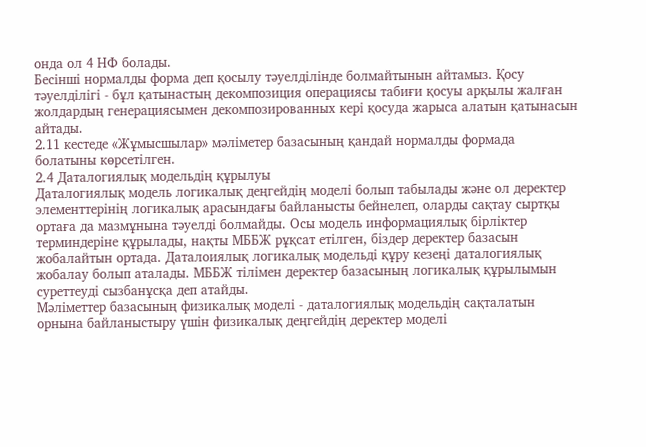онда ол 4 НФ болады.
Бесінші нормалды форма деп қосылу тәуелділінде болмайтынын айтамыз. Қосу тәуелдiлiгi - бұл қатынастың декомпозиция операциясы табиғи қосуы арқылы жалған жолдардың генерациясымен декомпозированных керi қосуда жарыса алатын қатынасын айтады.
2.11 кестеде «Жұмысшылар» мәліметер базасының қандай нормалды формада болатыны көрсетілген.
2.4 Даталогиялық модельдің құрылуы
Даталогиялық модель логикалық деңгейдің моделі болып табылады және ол деректер элементтерінің логикалық арасындағы байланысты бейнелеп, оларды сақтау сыртқы ортаға да мазмұнына тәуелді болмайды. Осы модель информациялық бірліктер терминдеріне құрылады, нақты МББЖ рұқсат етілген, біздер деректер базасын жобалайтын ортада. Даталоиялық логикалық модельді құру кезеңі даталогиялық жобалау болып аталады. МББЖ тілімен деректер базасының логикалық құрылымын суреттеуді сызбанұсқа деп атайды.
Мәліметтер базасының физикалық моделі - даталогиялық модельдің сақталатын орнына байланыстыру үшін физикалық деңгейдің деректер моделі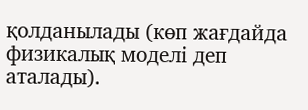қолданылады (көп жағдайда физикалық моделі деп аталады).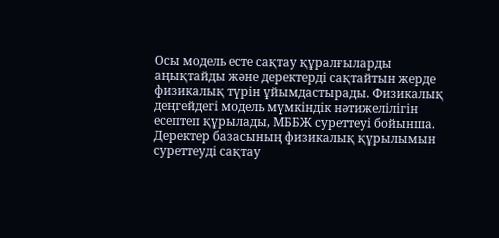Осы модель есте сақтау құралғыларды аңықтайды және деректерді сақтайтын жерде физикалық түрін ұйымдастырады. Физикалық деңгейдегі модель мүмкіндік нәтижелілігін есептеп құрылады, МББЖ суреттеуі бойынша. Деректер базасының физикалық құрылымын суреттеуді сақтау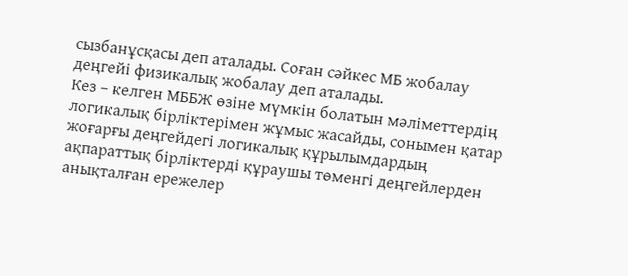сызбанұсқасы деп аталады. Соған сәйкес МБ жобалау деңгейі физикалық жобалау деп аталады.
Кез – келген МББЖ өзіне мүмкін болатын мәліметтердің логикалық бірліктерімен жұмыс жасайды, сонымен қатар жоғарғы деңгейдегі логикалық құрылымдардың ақпараттық бірліктерді құраушы төменгі деңгейлерден анықталған ережелер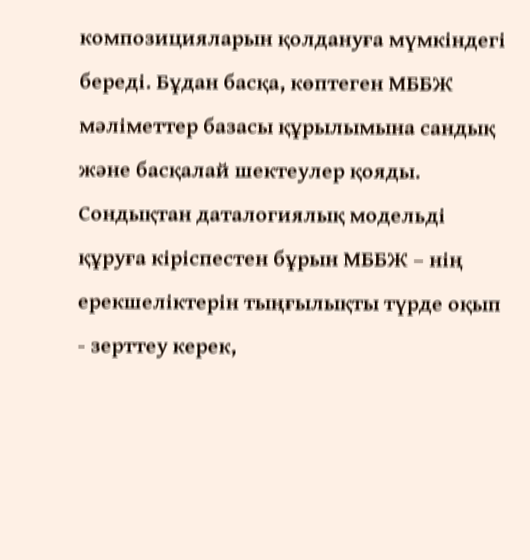композицияларын қолдануға мүмкіндегі береді. Бұдан басқа, көптеген МББЖ мәліметтер базасы құрылымына сандық және басқалай шектеулер қояды. Сондықтан даталогиялық модельді құруға кіріспестен бұрын МББЖ – нің ерекшеліктерін тыңғылықты түрде оқып - зерттеу керек,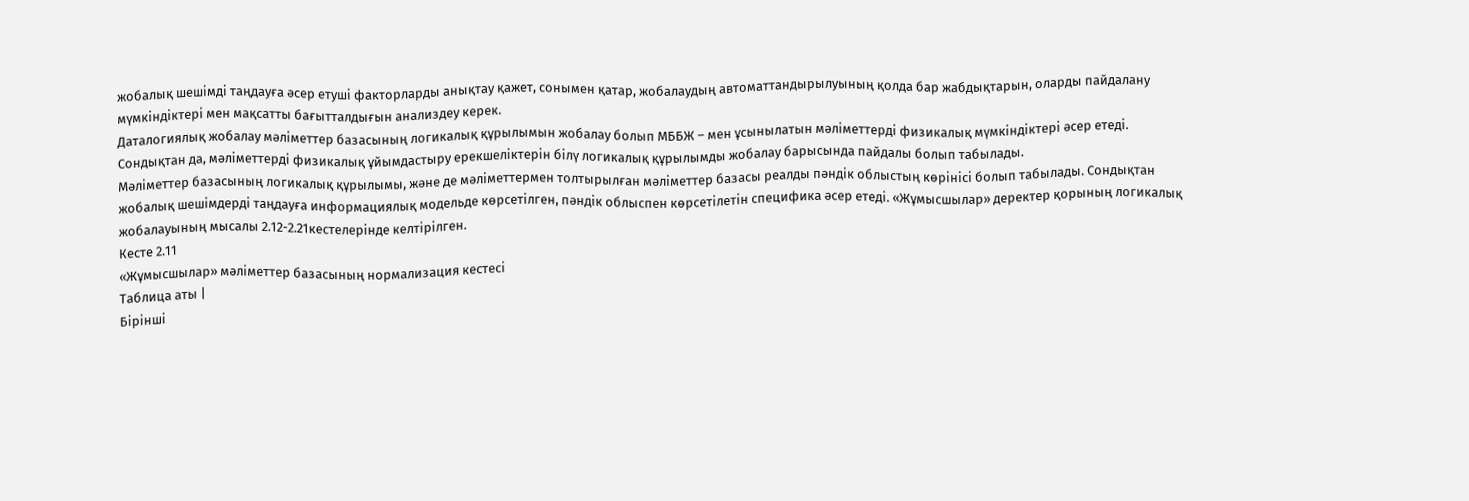жобалық шешімді таңдауға әсер етуші факторларды анықтау қажет, сонымен қатар, жобалаудың автоматтандырылуының қолда бар жабдықтарын, оларды пайдалану мүмкіндіктері мен мақсатты бағытталдығын анализдеу керек.
Даталогиялық жобалау мәліметтер базасының логикалық құрылымын жобалау болып МББЖ – мен ұсынылатын мәліметтерді физикалық мүмкіндіктері әсер етеді. Сондықтан да, мәліметтерді физикалық ұйымдастыру ерекшеліктерін білү логикалық құрылымды жобалау барысында пайдалы болып табылады.
Мәліметтер базасының логикалық құрылымы, және де мәліметтермен толтырылған мәліметтер базасы реалды пәндік облыстың көрінісі болып табылады. Сондықтан жобалық шешімдерді таңдауға информациялық модельде көрсетілген, пәндік облыспен көрсетілетін специфика әсер етеді. «Жұмысшылар» деректер қорының логикалық жобалауының мысалы 2.12-2.21кестелерінде келтiрiлген.
Кесте 2.11
«Жұмысшылар» мәліметтер базасының нормализация кестесі
Таблица аты |
Бірінші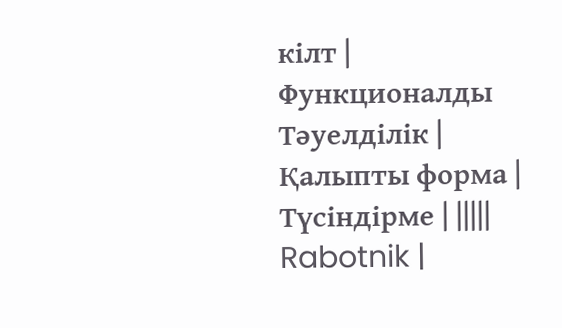кілт |
Функционалды Тәуелділік |
Қалыпты форма |
Түсіндірме | |||||
Rabotnik |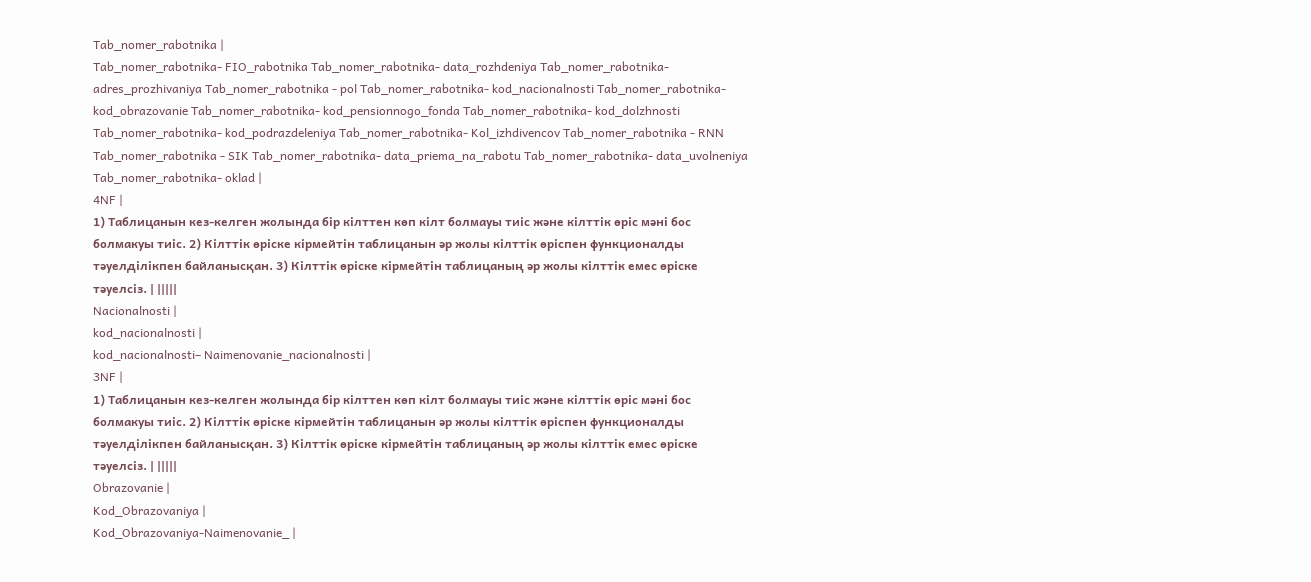Tab_nomer_rabotnika |
Tab_nomer_rabotnika- FIO_rabotnika Tab_nomer_rabotnika- data_rozhdeniya Tab_nomer_rabotnika- adres_prozhivaniya Tab_nomer_rabotnika - pol Tab_nomer_rabotnika- kod_nacionalnosti Tab_nomer_rabotnika- kod_obrazovanie Tab_nomer_rabotnika- kod_pensionnogo_fonda Tab_nomer_rabotnika- kod_dolzhnosti Tab_nomer_rabotnika- kod_podrazdeleniya Tab_nomer_rabotnika- Kol_izhdivencov Tab_nomer_rabotnika - RNN Tab_nomer_rabotnika - SIK Tab_nomer_rabotnika- data_priema_na_rabotu Tab_nomer_rabotnika- data_uvolneniya Tab_nomer_rabotnika- oklad |
4NF |
1) Таблицанын кез-келген жолында бір кілттен көп кілт болмауы тиіс және кілттік өріс мәні бос болмакуы тиіс. 2) Кілттік өріске кірмейтін таблицанын әр жолы кілттік өріспен функционалды тәуелділікпен байланысқан. 3) Кілттік өріске кірмейтін таблицаның әр жолы кілттік емес өріске тәуелсіз. | |||||
Nacionalnosti |
kod_nacionalnosti |
kod_nacionalnosti– Naimenovanie_nacionalnosti |
3NF |
1) Таблицанын кез-келген жолында бір кілттен көп кілт болмауы тиіс және кілттік өріс мәні бос болмакуы тиіс. 2) Кілттік өріске кірмейтін таблицанын әр жолы кілттік өріспен функционалды тәуелділікпен байланысқан. 3) Кілттік өріске кірмейтін таблицаның әр жолы кілттік емес өріске тәуелсіз. | |||||
Obrazovanie |
Kod_Obrazovaniya |
Kod_Obrazovaniya-Naimenovanie_ |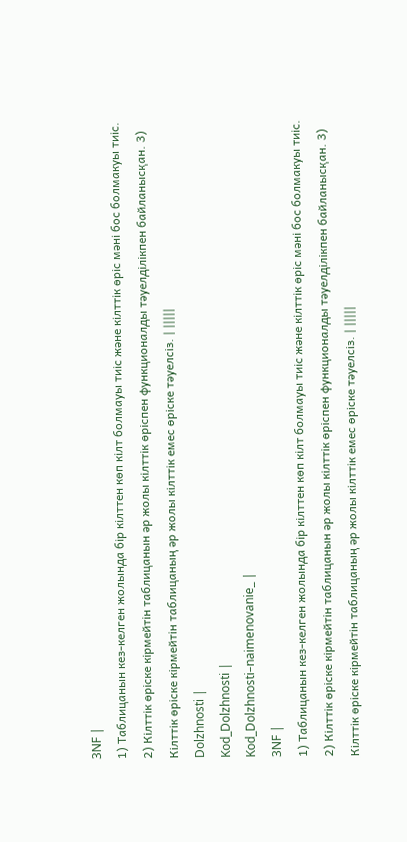3NF |
1) Таблицанын кез-келген жолында бір кілттен көп кілт болмауы тиіс және кілттік өріс мәні бос болмакуы тиіс. 2) Кілттік өріске кірмейтін таблицанын әр жолы кілттік өріспен функционалды тәуелділікпен байланысқан. 3) Кілттік өріске кірмейтін таблицаның әр жолы кілттік емес өріске тәуелсіз. | |||||
Dolzhnosti |
Kod_Dolzhnosti |
Kod_Dolzhnosti–naimenovanie_ |
3NF |
1) Таблицанын кез-келген жолында бір кілттен көп кілт болмауы тиіс және кілттік өріс мәні бос болмакуы тиіс. 2) Кілттік өріске кірмейтін таблицанын әр жолы кілттік өріспен функционалды тәуелділікпен байланысқан. 3) Кілттік өріске кірмейтін таблицаның әр жолы кілттік емес өріске тәуелсіз. | |||||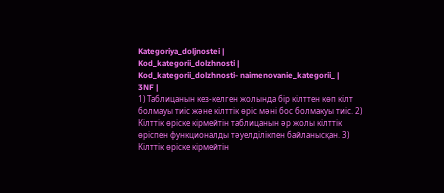Kategoriya_doljnostei |
Kod_kategorii_dolzhnosti |
Kod_kategorii_dolzhnosti- naimenovanie_kategorii_ |
3NF |
1) Таблицанын кез-келген жолында бір кілттен көп кілт болмауы тиіс және кілттік өріс мәні бос болмакуы тиіс. 2) Кілттік өріске кірмейтін таблицанын әр жолы кілттік өріспен функционалды тәуелділікпен байланысқан. 3) Кілттік өріске кірмейтін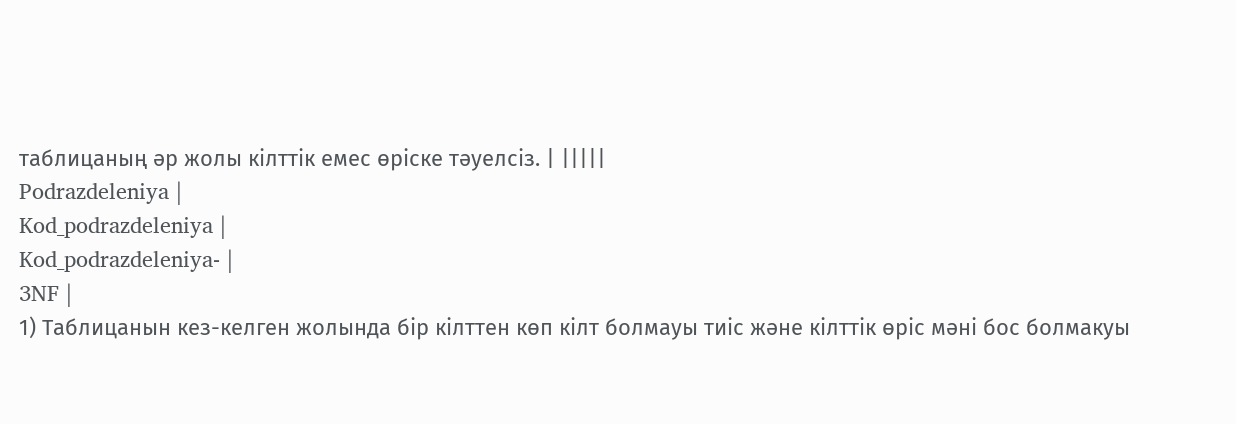таблицаның әр жолы кілттік емес өріске тәуелсіз. | |||||
Podrazdeleniya |
Kod_podrazdeleniya |
Kod_podrazdeleniya- |
3NF |
1) Таблицанын кез-келген жолында бір кілттен көп кілт болмауы тиіс және кілттік өріс мәні бос болмакуы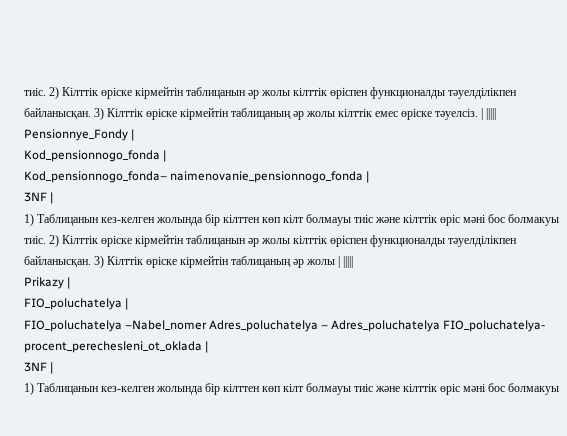тиіс. 2) Кілттік өріске кірмейтін таблицанын әр жолы кілттік өріспен функционалды тәуелділікпен байланысқан. 3) Кілттік өріске кірмейтін таблицаның әр жолы кілттік емес өріске тәуелсіз. | |||||
Pensionnye_Fondy |
Kod_pensionnogo_fonda |
Kod_pensionnogo_fonda– naimenovanie_pensionnogo_fonda |
3NF |
1) Таблицанын кез-келген жолында бір кілттен көп кілт болмауы тиіс және кілттік өріс мәні бос болмакуы тиіс. 2) Кілттік өріске кірмейтін таблицанын әр жолы кілттік өріспен функционалды тәуелділікпен байланысқан. 3) Кілттік өріске кірмейтін таблицаның әр жолы | |||||
Prikazy |
FIO_poluchatelya |
FIO_poluchatelya –Nabel_nomer Adres_poluchatelya – Adres_poluchatelya FIO_poluchatelya- procent_perechesleni_ot_oklada |
3NF |
1) Таблицанын кез-келген жолында бір кілттен көп кілт болмауы тиіс және кілттік өріс мәні бос болмакуы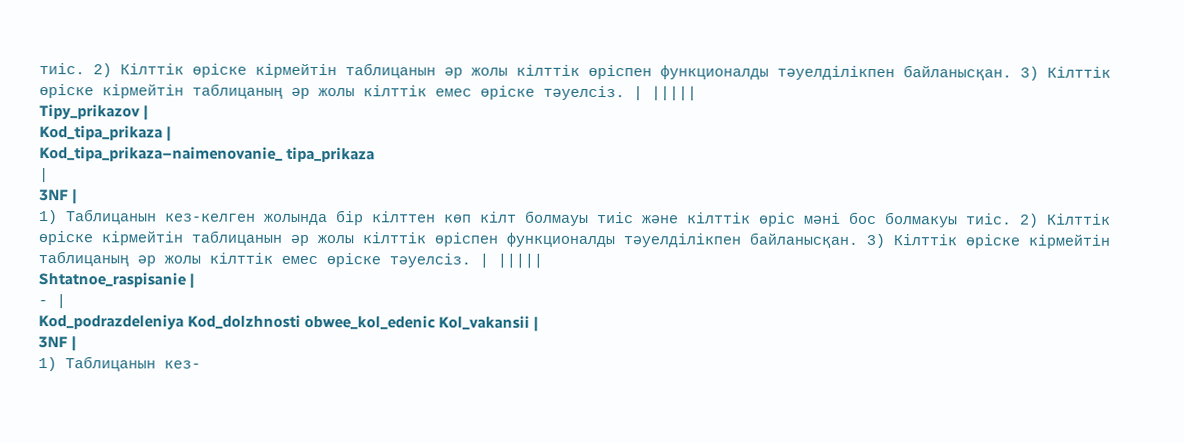тиіс. 2) Кілттік өріске кірмейтін таблицанын әр жолы кілттік өріспен функционалды тәуелділікпен байланысқан. 3) Кілттік өріске кірмейтін таблицаның әр жолы кілттік емес өріске тәуелсіз. | |||||
Tipy_prikazov |
Kod_tipa_prikaza |
Kod_tipa_prikaza–naimenovanie_ tipa_prikaza
|
3NF |
1) Таблицанын кез-келген жолында бір кілттен көп кілт болмауы тиіс және кілттік өріс мәні бос болмакуы тиіс. 2) Кілттік өріске кірмейтін таблицанын әр жолы кілттік өріспен функционалды тәуелділікпен байланысқан. 3) Кілттік өріске кірмейтін таблицаның әр жолы кілттік емес өріске тәуелсіз. | |||||
Shtatnoe_raspisanie |
- |
Kod_podrazdeleniya Kod_dolzhnosti obwee_kol_edenic Kol_vakansii |
3NF |
1) Таблицанын кез-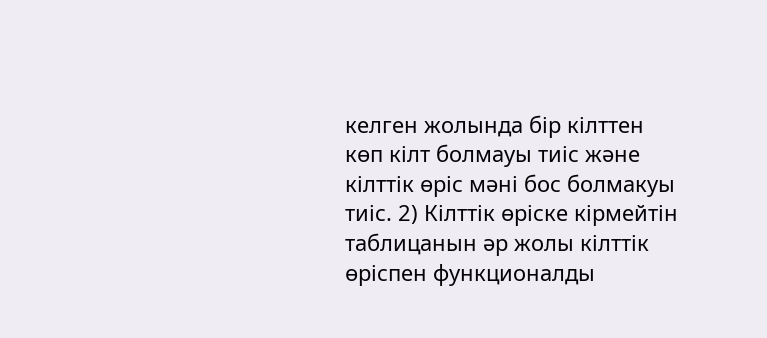келген жолында бір кілттен көп кілт болмауы тиіс және кілттік өріс мәні бос болмакуы тиіс. 2) Кілттік өріске кірмейтін таблицанын әр жолы кілттік өріспен функционалды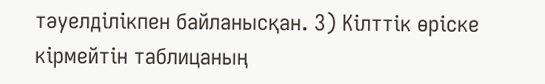тәуелділікпен байланысқан. 3) Кілттік өріске кірмейтін таблицаның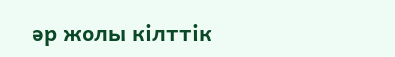әр жолы кілттік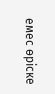емес өріске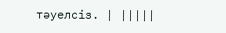тәуелсіз. | |||||